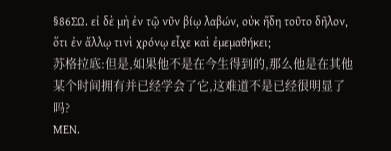§86ΣΩ. εἰ δὲ μὴ ἐν τῷ νῦν βίῳ λαβών, οὐκ ἤδη τοῦτο δῆλον, ὅτι ἐν ἄλλῳ τινὶ χρόνῳ εἶχε καὶ ἐμεμαθήκει;
苏格拉底:但是,如果他不是在今生得到的,那么他是在其他某个时间拥有并已经学会了它,这难道不是已经很明显了吗?
ΜΕΝ.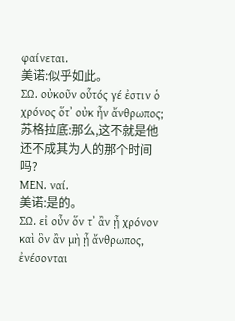φαίνεται.
美诺:似乎如此。
ΣΩ. οὐκοῦν οὗτός γέ ἐστιν ὁ χρόνος ὅτʼ οὐκ ἦν ἄνθρωπος;
苏格拉底:那么,这不就是他还不成其为人的那个时间吗?
ΜΕΝ. ναί.
美诺:是的。
ΣΩ. εἰ οὖν ὅν τʼ ἂν ᾖ χρόνον καὶ ὃν ἂν μὴ ᾖ ἄνθρωπος, ἐνέσονται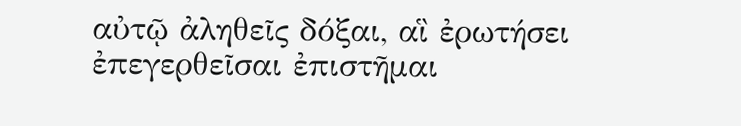αὐτῷ ἀληθεῖς δόξαι, αἳ ἐρωτήσει ἐπεγερθεῖσαι ἐπιστῆμαι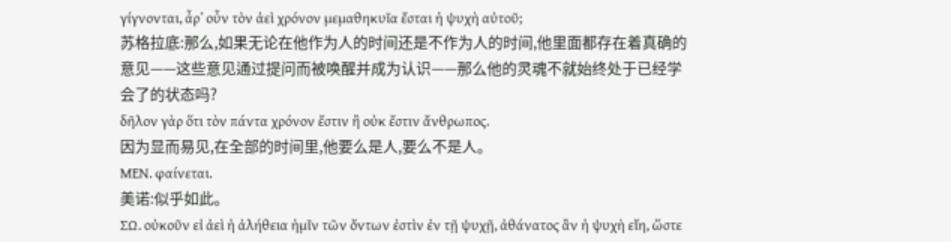γίγνονται, ἆρʼ οὖν τὸν ἀεὶ χρόνον μεμαθηκυῖα ἔσται ἡ ψυχὴ αὐτοῦ;
苏格拉底:那么,如果无论在他作为人的时间还是不作为人的时间,他里面都存在着真确的意见——这些意见通过提问而被唤醒并成为认识——那么他的灵魂不就始终处于已经学会了的状态吗?
δῆλον γὰρ ὅτι τὸν πάντα χρόνον ἔστιν ἢ οὐκ ἔστιν ἄνθρωπος.
因为显而易见,在全部的时间里,他要么是人,要么不是人。
ΜΕΝ. φαίνεται.
美诺:似乎如此。
ΣΩ. οὐκοῦν εἰ ἀεὶ ἡ ἀλήθεια ἡμῖν τῶν ὄντων ἐστὶν ἐν τῇ ψυχῇ, ἀθάνατος ἂν ἡ ψυχὴ εἴη, ὥστε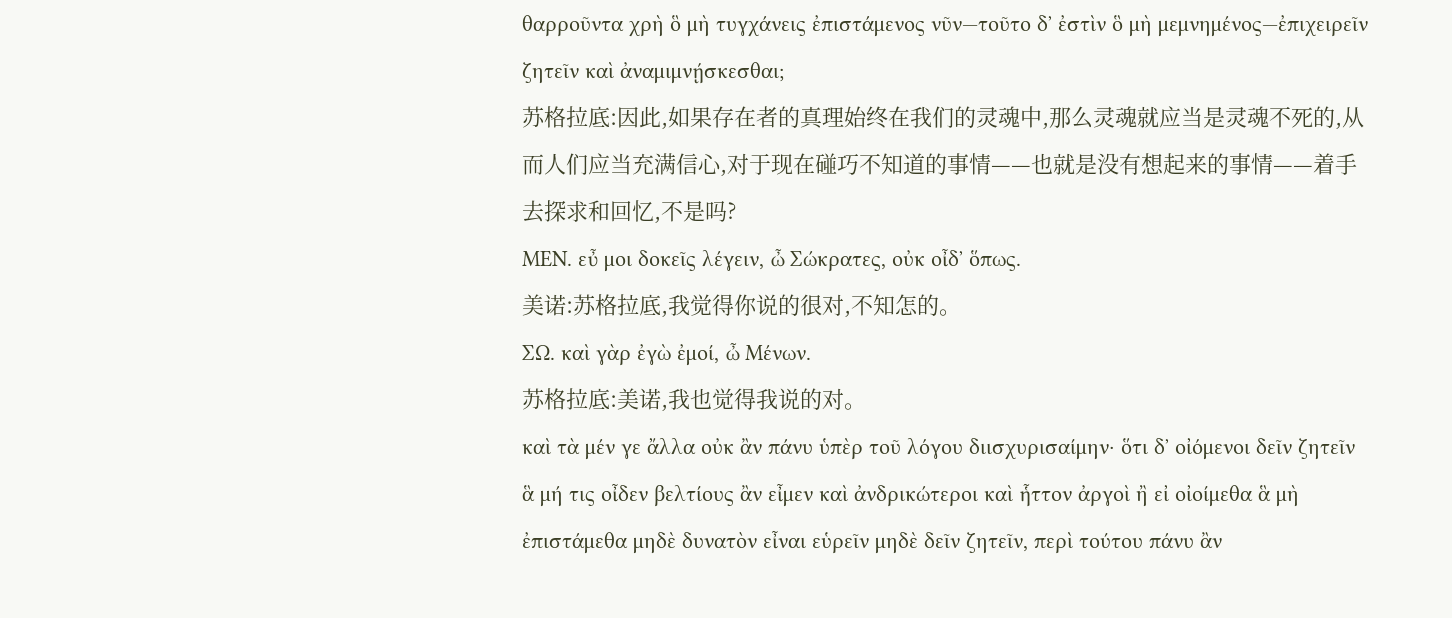θαρροῦντα χρὴ ὃ μὴ τυγχάνεις ἐπιστάμενος νῦν—τοῦτο δʼ ἐστὶν ὃ μὴ μεμνημένος—ἐπιχειρεῖν ζητεῖν καὶ ἀναμιμνῄσκεσθαι;
苏格拉底:因此,如果存在者的真理始终在我们的灵魂中,那么灵魂就应当是灵魂不死的,从而人们应当充满信心,对于现在碰巧不知道的事情——也就是没有想起来的事情——着手去探求和回忆,不是吗?
ΜΕΝ. εὖ μοι δοκεῖς λέγειν, ὦ Σώκρατες, οὐκ οἶδʼ ὅπως.
美诺:苏格拉底,我觉得你说的很对,不知怎的。
ΣΩ. καὶ γὰρ ἐγὼ ἐμοί, ὦ Μένων.
苏格拉底:美诺,我也觉得我说的对。
καὶ τὰ μέν γε ἄλλα οὐκ ἂν πάνυ ὑπὲρ τοῦ λόγου διισχυρισαίμην· ὅτι δʼ οἰόμενοι δεῖν ζητεῖν ἃ μή τις οἶδεν βελτίους ἂν εἶμεν καὶ ἀνδρικώτεροι καὶ ἧττον ἀργοὶ ἢ εἰ οἰοίμεθα ἃ μὴ ἐπιστάμεθα μηδὲ δυνατὸν εἶναι εὑρεῖν μηδὲ δεῖν ζητεῖν, περὶ τούτου πάνυ ἂν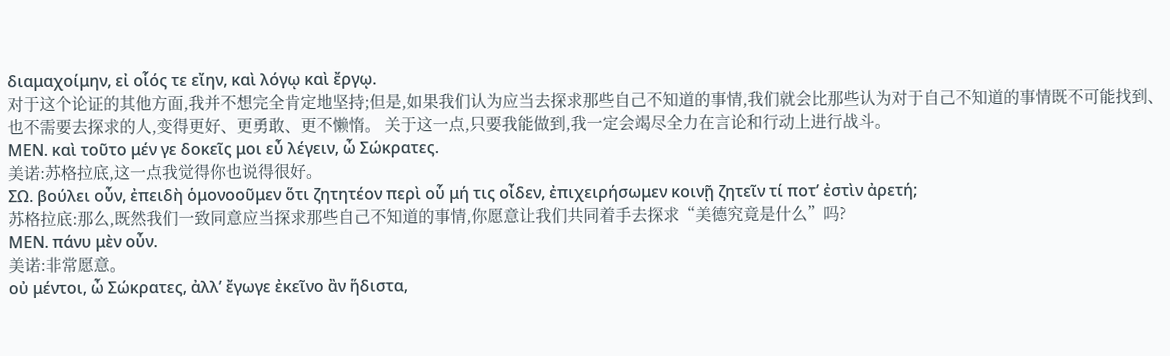διαμαχοίμην, εἰ οἷός τε εἴην, καὶ λόγῳ καὶ ἔργῳ.
对于这个论证的其他方面,我并不想完全肯定地坚持;但是,如果我们认为应当去探求那些自己不知道的事情,我们就会比那些认为对于自己不知道的事情既不可能找到、也不需要去探求的人,变得更好、更勇敢、更不懒惰。 关于这一点,只要我能做到,我一定会竭尽全力在言论和行动上进行战斗。
ΜΕΝ. καὶ τοῦτο μέν γε δοκεῖς μοι εὖ λέγειν, ὦ Σώκρατες.
美诺:苏格拉底,这一点我觉得你也说得很好。
ΣΩ. βούλει οὖν, ἐπειδὴ ὁμονοοῦμεν ὅτι ζητητέον περὶ οὗ μή τις οἶδεν, ἐπιχειρήσωμεν κοινῇ ζητεῖν τί ποτʼ ἐστὶν ἀρετή;
苏格拉底:那么,既然我们一致同意应当探求那些自己不知道的事情,你愿意让我们共同着手去探求“美德究竟是什么”吗?
ΜΕΝ. πάνυ μὲν οὖν.
美诺:非常愿意。
οὐ μέντοι, ὦ Σώκρατες, ἀλλʼ ἔγωγε ἐκεῖνο ἂν ἥδιστα,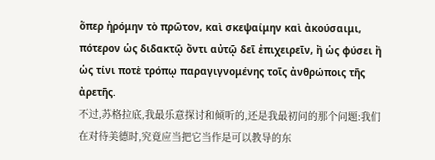ὅπερ ἠρόμην τὸ πρῶτον, καὶ σκεψαίμην καὶ ἀκούσαιμι, πότερον ὡς διδακτῷ ὄντι αὐτῷ δεῖ ἐπιχειρεῖν, ἢ ὡς φύσει ἢ ὡς τίνι ποτὲ τρόπῳ παραγιγνομένης τοῖς ἀνθρώποις τῆς ἀρετῆς.
不过,苏格拉底,我最乐意探讨和倾听的,还是我最初问的那个问题:我们在对待美德时,究竟应当把它当作是可以教导的东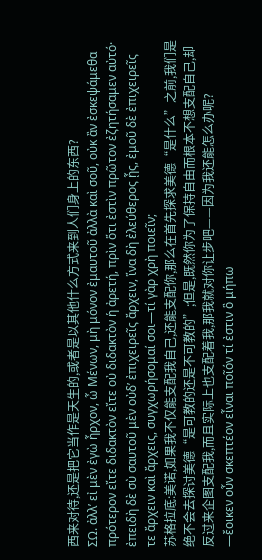西来对待,还是把它当作是天生的,或者是以其他什么方式来到人们身上的东西?
ΣΩ. ἀλλʼ εἰ μὲν ἐγὼ ἦρχον, ὦ Μένων, μὴ μόνον ἐμαυτοῦ ἀλλὰ καὶ σοῦ, οὐκ ἂν ἐσκεψάμεθα πρότερον εἴτε διδακτὸν εἴτε οὐ διδακτὸν ἡ ἀρετή, πρὶν ὅτι ἐστὶν πρῶτον ἐζητήσαμεν αὐτό· ἐπειδὴ δὲ σὺ σαυτοῦ μὲν οὐδʼ ἐπιχειρεῖς ἄρχειν, ἵνα δὴ ἐλεύθερος ᾖς, ἐμοῦ δὲ ἐπιχειρεῖς τε ἄρχειν καὶ ἄρχεις, συγχωρήσομαί σοι—τί γὰρ χρὴ ποιεῖν;
苏格拉底:美诺,如果我不仅能支配我自己,还能支配你,那么在首先探求美德“是什么”之前,我们是绝不会去探讨美德“是可教的还是不可教的”;但是,既然你为了保持自由而根本不想支配自己,却反过来企图支配我,而且实际上也支配着我,那我就对你让步吧——因为我还能怎么办呢?
—ἔοικεν οὖν σκεπτέον εἶναι ποῖόν τί ἐστιν ὃ μήπω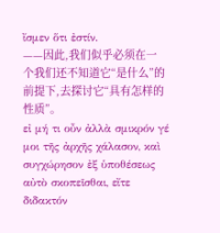ἴσμεν ὅτι ἐστίν.
——因此,我们似乎必须在一个我们还不知道它“是什么”的前提下,去探讨它“具有怎样的性质”。
εἰ μή τι οὖν ἀλλὰ σμικρόν γέ μοι τῆς ἀρχῆς χάλασον, καὶ συγχώρησον ἐξ ὑποθέσεως αὐτὸ σκοπεῖσθαι, εἴτε διδακτόν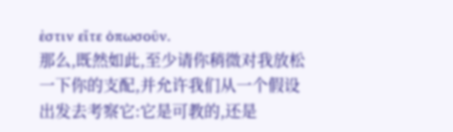ἐστιν εἴτε ὁπωσοῦν.
那么,既然如此,至少请你稍微对我放松一下你的支配,并允许我们从一个假设出发去考察它:它是可教的,还是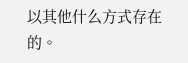以其他什么方式存在的。